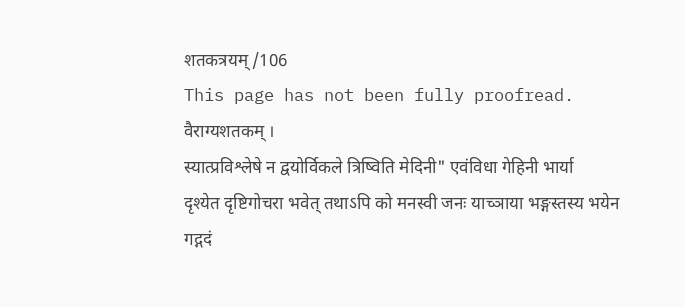शतकत्रयम् /106
This page has not been fully proofread.
वैराग्यशतकम् ।
स्यात्प्रविश्लेषे न द्वयोर्विकले त्रिष्विति मेदिनी" एवंविधा गेहिनी भार्या
दृश्येत दृष्टिगोचरा भवेत् तथाऽपि को मनस्वी जनः याच्ञाया भङ्गस्तस्य भयेन
गद्गदं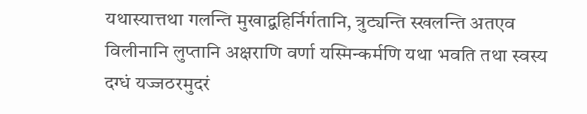यथास्यात्तथा गलन्ति मुखाद्बहिर्निर्गतानि, त्रुट्यन्ति स्खलन्ति अतएव
विलीनानि लुप्तानि अक्षराणि वर्णा यस्मिन्कर्मणि यथा भवति तथा स्वस्य
दग्धं यज्जठरमुदरं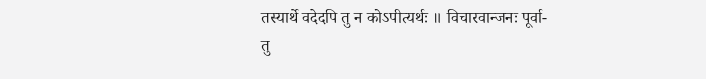तस्यार्थे वदेदपि तु न कोऽपीत्यर्थः ॥ विचारवान्जनः पूर्वा-
तु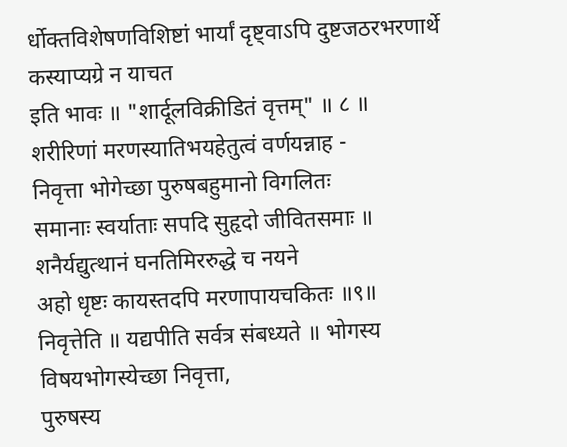र्धोक्तविशेषणविशिष्टां भार्यां दृष्ट्वाऽपि दुष्टजठरभरणार्थे कस्याप्यग्रे न याचत
इति भावः ॥ "शार्दूलविक्रीडितं वृत्तम्" ॥ ८ ॥
शरीरिणां मरणस्यातिभयहेतुत्वं वर्णयन्नाह -
निवृत्ता भोगेच्छा पुरुषबहुमानो विगलितः
समानाः स्वर्याताः सपदि सुहृदो जीवितसमाः ॥
शनैर्यद्युत्थानं घनतिमिररुद्धे च नयने
अहो धृष्टः कायस्तदपि मरणापायचकितः ॥९॥
निवृत्तेति ॥ यद्यपीति सर्वत्र संबध्यते ॥ भोगस्य विषयभोगस्येच्छा निवृत्ता,
पुरुषस्य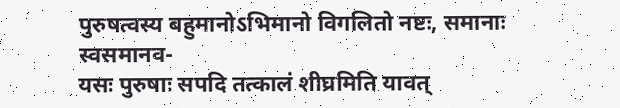पुरुषत्वस्य बहुमानोऽभिमानो विगलितो नष्टः, समानाः स्वसमानव-
यसः पुरुषाः सपदि तत्कालं शीघ्रमिति यावत्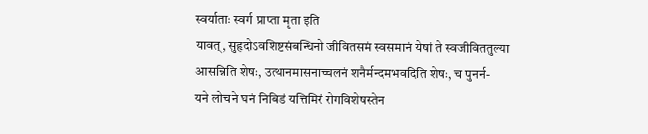स्वर्याताः स्वर्ग प्राप्ता मृता इति
यावत्, सुहृदोऽवशिष्टसंबन्धिनो जीवितसमं स्वसमानं येषां ते स्वजीविततुल्या
आसन्निति शेषः, उत्थानमासनाच्चलनं शनैर्मन्दमभवदिति शेषः, च पुनर्न-
यने लोचने घनं निबिडं यत्तिमिरं रोगविशेषस्तेन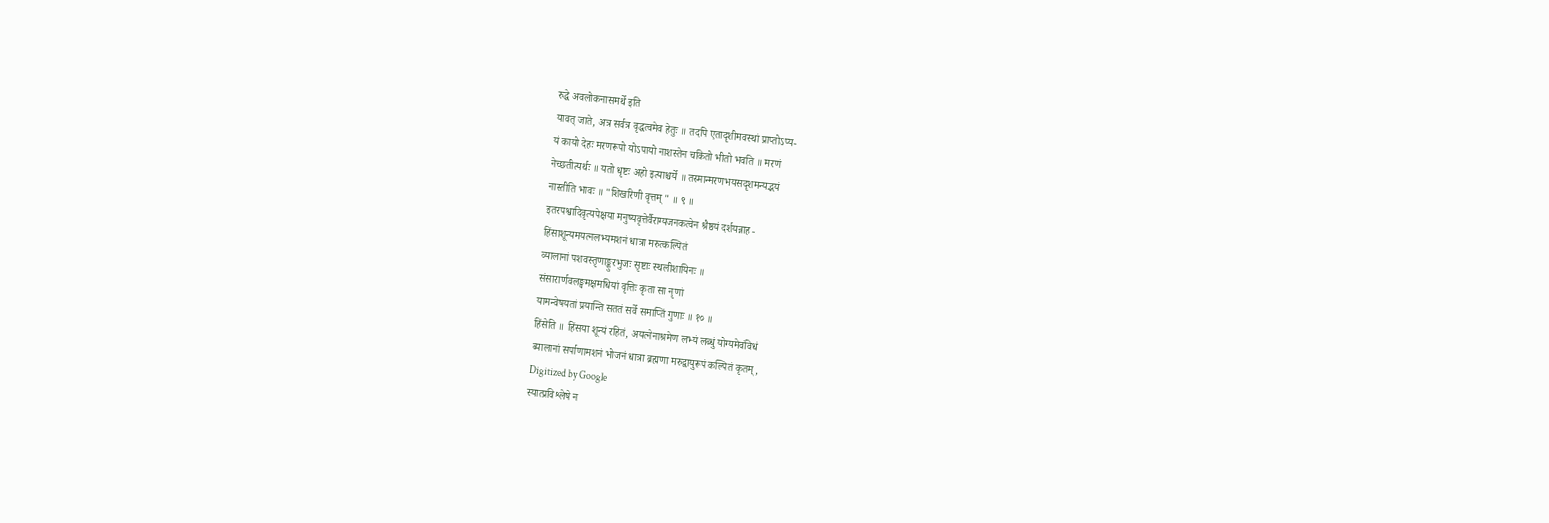रुद्धे अवलोकनासमर्थे इति
यावत् जाते, अत्र सर्वत्र वृद्धत्वमेव हेतुः ॥ तदपि एतादृशीमवस्थां प्राप्तोऽप्य-
यं कायो देहः मरणरूपो योऽपायो नाशस्तेन चकितो भीतो भवति ॥ मरणं
नेच्छतीत्यर्थः ॥ यतो धृष्टः अहो इत्याश्चर्ये ॥ तस्मान्मरणभयसदृशमन्यद्भयं
नास्तीति भावः ॥ "शिखरिणी वृत्तम् " ॥ ९ ॥
इतरपश्वादिवृत्यपेक्षया मनुष्यवृत्तेर्वैराग्यजनकत्वेन श्रैष्ठयं दर्शयन्नाह -
हिंसाशून्यमयत्नलभ्यमशनं धात्रा मरुत्कल्पितं
व्यालानां पशवस्तृणाङ्कुरभुजः सृष्टाः स्थलीशायिनः ॥
संसारार्णवलङ्घमक्षमधियां वृत्तिः कृता सा नृणां
यामन्वेषयतां प्रयान्ति सततं सर्वे समाप्तिं गुणाः ॥ १० ॥
हिंसेति ॥ हिंसया शून्यं रहितं, अयत्नेनाश्रमेण लभ्यं लब्धुं योग्यमेवंविधं
ब्यालानां सर्पाणामशनं भोजनं धात्रा ब्रह्मणा मरुद्वायुरूपं कल्पितं कृतम्,
Digitized by Google
स्यात्प्रविश्लेषे न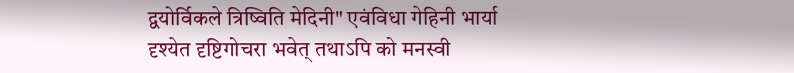द्वयोर्विकले त्रिष्विति मेदिनी" एवंविधा गेहिनी भार्या
दृश्येत दृष्टिगोचरा भवेत् तथाऽपि को मनस्वी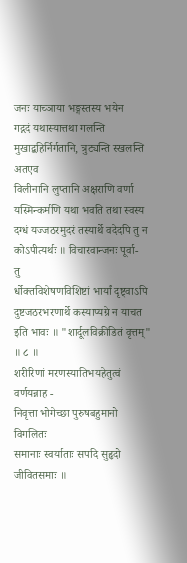जनः याच्ञाया भङ्गस्तस्य भयेन
गद्गदं यथास्यात्तथा गलन्ति मुखाद्बहिर्निर्गतानि, त्रुट्यन्ति स्खलन्ति अतएव
विलीनानि लुप्तानि अक्षराणि वर्णा यस्मिन्कर्मणि यथा भवति तथा स्वस्य
दग्धं यज्जठरमुदरं तस्यार्थे वदेदपि तु न कोऽपीत्यर्थः ॥ विचारवान्जनः पूर्वा-
तु
र्धोक्तविशेषणविशिष्टां भार्यां दृष्ट्वाऽपि दुष्टजठरभरणार्थे कस्याप्यग्रे न याचत
इति भावः ॥ "शार्दूलविक्रीडितं वृत्तम्" ॥ ८ ॥
शरीरिणां मरणस्यातिभयहेतुत्वं वर्णयन्नाह -
निवृत्ता भोगेच्छा पुरुषबहुमानो विगलितः
समानाः स्वर्याताः सपदि सुहृदो जीवितसमाः ॥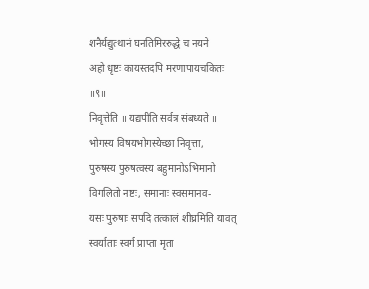शनैर्यद्युत्थानं घनतिमिररुद्धे च नयने
अहो धृष्टः कायस्तदपि मरणापायचकितः ॥९॥
निवृत्तेति ॥ यद्यपीति सर्वत्र संबध्यते ॥ भोगस्य विषयभोगस्येच्छा निवृत्ता,
पुरुषस्य पुरुषत्वस्य बहुमानोऽभिमानो विगलितो नष्टः, समानाः स्वसमानव-
यसः पुरुषाः सपदि तत्कालं शीघ्रमिति यावत् स्वर्याताः स्वर्ग प्राप्ता मृता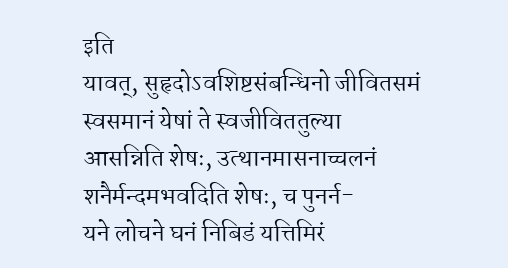इति
यावत्, सुहृदोऽवशिष्टसंबन्धिनो जीवितसमं स्वसमानं येषां ते स्वजीविततुल्या
आसन्निति शेषः, उत्थानमासनाच्चलनं शनैर्मन्दमभवदिति शेषः, च पुनर्न-
यने लोचने घनं निबिडं यत्तिमिरं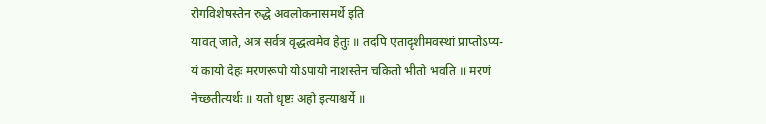रोगविशेषस्तेन रुद्धे अवलोकनासमर्थे इति
यावत् जाते, अत्र सर्वत्र वृद्धत्वमेव हेतुः ॥ तदपि एतादृशीमवस्थां प्राप्तोऽप्य-
यं कायो देहः मरणरूपो योऽपायो नाशस्तेन चकितो भीतो भवति ॥ मरणं
नेच्छतीत्यर्थः ॥ यतो धृष्टः अहो इत्याश्चर्ये ॥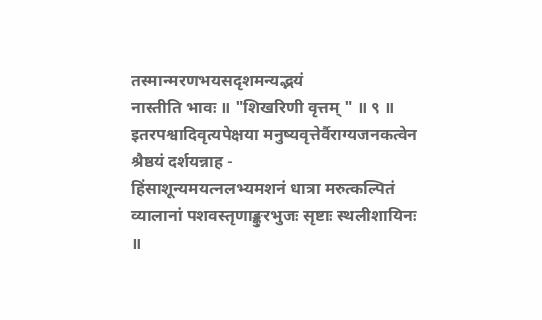तस्मान्मरणभयसदृशमन्यद्भयं
नास्तीति भावः ॥ "शिखरिणी वृत्तम् " ॥ ९ ॥
इतरपश्वादिवृत्यपेक्षया मनुष्यवृत्तेर्वैराग्यजनकत्वेन श्रैष्ठयं दर्शयन्नाह -
हिंसाशून्यमयत्नलभ्यमशनं धात्रा मरुत्कल्पितं
व्यालानां पशवस्तृणाङ्कुरभुजः सृष्टाः स्थलीशायिनः ॥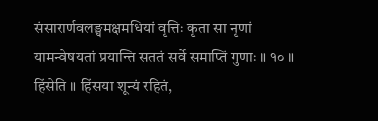संसारार्णवलङ्घमक्षमधियां वृत्तिः कृता सा नृणां
यामन्वेषयतां प्रयान्ति सततं सर्वे समाप्तिं गुणाः ॥ १० ॥
हिंसेति ॥ हिंसया शून्यं रहितं,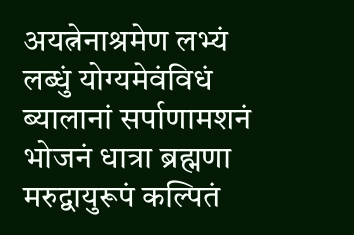अयत्नेनाश्रमेण लभ्यं लब्धुं योग्यमेवंविधं
ब्यालानां सर्पाणामशनं भोजनं धात्रा ब्रह्मणा मरुद्वायुरूपं कल्पितं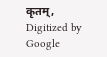कृतम्,
Digitized by Google